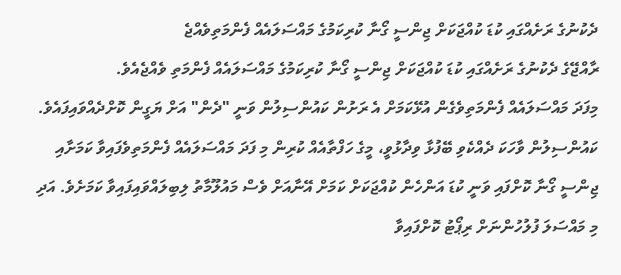ދެކުނުގެ ރަށެއްގައި ކުޑަ ކުއްޖަކަށް ޖިންސީ ގޯނާ ކުރިކަމުގެ މައްސަލައެއް ފެންމަތިވެއްޖެ
ރާއްޖޭގެ ދެކުނުގެ ރަށެއްގައި ކުޑަ ކުއްޖަކަށް ޖިންސީ ގޯނާ ކުރިކަމުގެ މައްސަލައެއް ފެންމަތި ވެއްޖެއެވެ.
މިފަދަ މައްސަލައެއް ފެންމަތިވެގެން އުޅޭކަމަށް އެ ރަށުން ކައުންސިލުން ވަނީ "ދެން" އަށް ޔަގީން ކޮށްދެއްވައިފައެވެ.
ކައުންސިލުން ވާހަކަ ދެއްކެވި ބޭފުޅާ ވިދާޅުވީ، މީގެ ހަފްތާއެއް ކުރިން މި ފަދަ މައްސަލައެއް ފެންމަތިވެފައިވާ ކަމަށާއި ޖިންސީ ގޯނާ ކޮށްފައި ވަނީ ކުޑަ އަންހެން ކުއްޖަކަށް ކަމަށް އޭނާއަށް ވެސް މައުލޫމާތު ލިބިލައްވައިފައިވާ ކަމަށެވެ. އަދި މި މައްސަލަ ފުލުހުންނަށް ރިޕޯޓު ކޮށްފައިވާ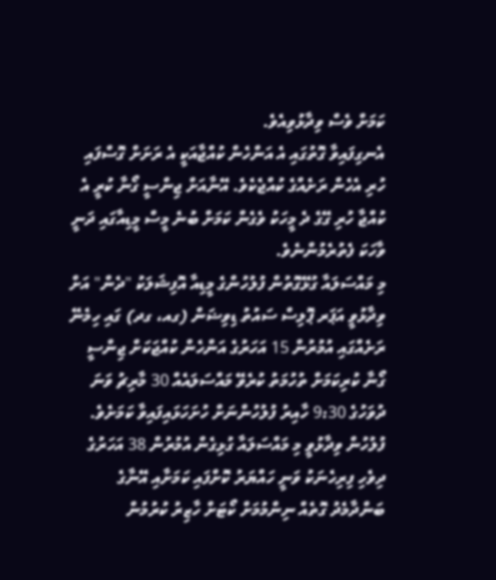ކަމަށް ވެސް ވިދާޅުވިއެވެ.
އެނގިފައިވާ ގޮތުގައި އެ އަންހެން ކުއްޖާއަކީ އެ ރަށަށް ގޮސްފައި ހުރި އެހެން ރަށެއްގެ ކުއްޖެކެވެ. އޭނާއަށް ޖިންސީ ގޯނާ ކުރީ އެ ކުއްޖާ ހުރި ގޭގެ ދެ މީހަކު ވެގެން ކަމަށް ބުނެ މީސް މީޑިއާގައި ދަނީ ވާހަކަ ފެތުރެމުންނެވެ.
މި މައްސަލައާ ގުޅޭގޮތުން ފުލުހުންގެ މީޑިއާ އޮފިޝަލަކު "ދެން" އަށް ވިދާޅުވީ އަޕަރ ޕޮލިސް ސައުތު ޑިވިޟަން (ގއ، ގދ) ގައި ހިމެނޭ ރަށެއްގައި އުމުރުން 15 އަހަރުގެ އަންހެން ކުއްޖަކަށް ޖިންސީ ގޯނާ ކުރިކަމަށް ތުހުމަތު ކުރެވޭ މައްސަލައެއް 30 މާރިޗު ވަނަ ދުވަހުގެ 9:30 ހާއިރު ފުލުހުންނަށް ހުށަހަޅައިފައިވާ ކަމަށެވެ.
ފުލުހުން ވިދާޅުވީ މި މައްސަލައާ ގުޅިގެން އުމުރުން 38 އަހަރުގެ ދިވެހި ފިރިހެނަކު ވަނީ ހައްޔަރު ކޮށްފައި ކަމަށާއި އޭނާގެ ބަންދާމެދު ގޮތެއް ނިންމުމަށް ކޯޓަށް ހާޒިރު ކުރުމުން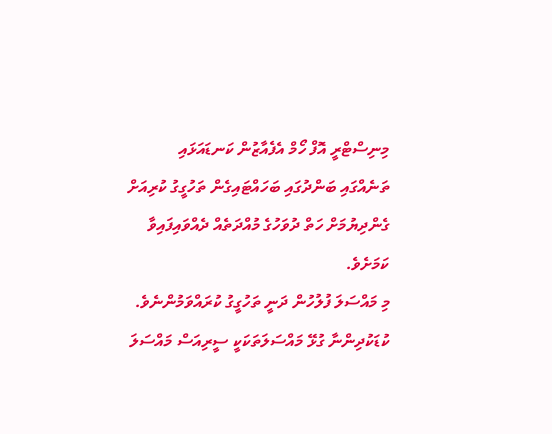މިނިސްޓްރީ އޮފް ހޯމް އެފެއާޒުން ކަނޑައަޅައި ތަނެއްގައި ބަންދުގައި ބަހައްޓައިގެން ތަހުގީގު ކުރިއަށް ގެންދިޔުމަށް ހަތް ދުވަހުގެ މުއްދަތެއް ދެއްވައިފައިވާ ކަމަށެވެ.
މި މައްސަލަ ފުލުހުން ދަނީ ތަހުގީގު ކުރައްވަމުންނެވެ.
ކުޑަކުދިންނާ ގުޅޭ މައްސަލަތަކަކީ ސީރިއަސް މައްސަލަ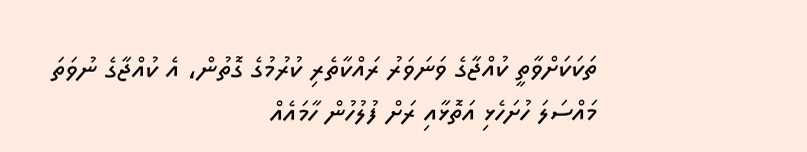ތަކަކަށްވާތީ ކުއްޖާގެ ވަނަވަރު ރައްކާތެރި ކުރުމުގެ ގޮތުން، އެ ކުއްޖާގެ ނުވަތަ މައްސަލަ ހުށަހެޅި އަތޮޅާއި ރަށް ފުލުހުން ހާމައެއް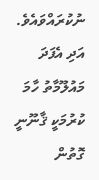ނުކުރައްވައެވެ. އަދި އެފަދަ މައުލޫމާތު ހާމަ ކުރުމަކީ ޤާނޫނީ ގޮތުން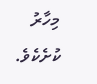މިހާރު ކުށެކެވެ.